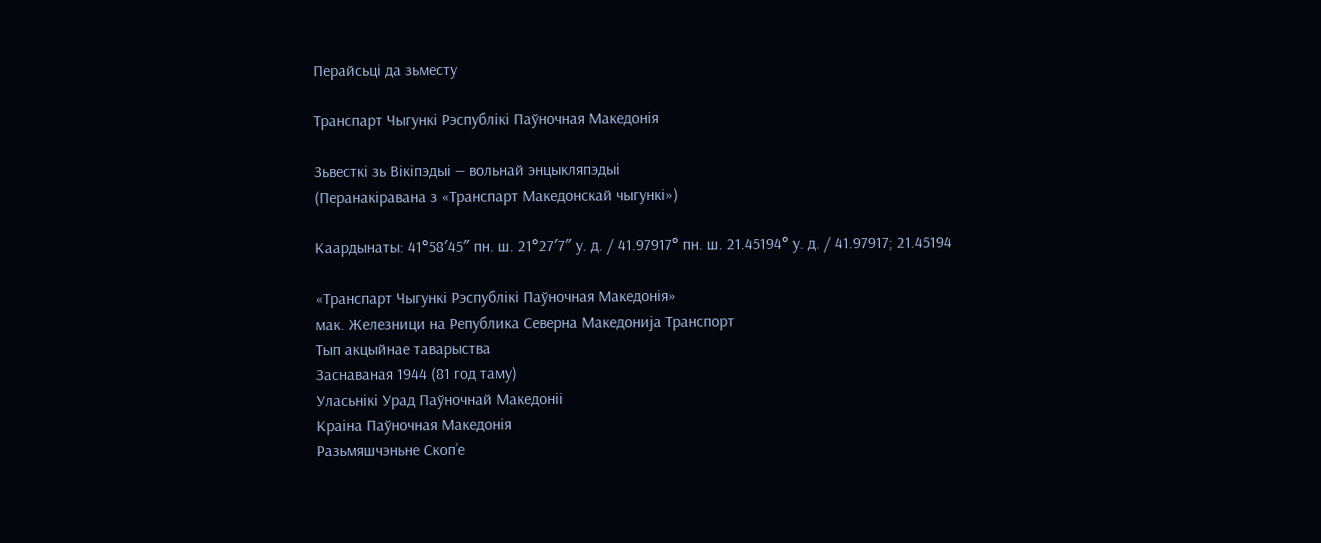Перайсьці да зьместу

Транспарт Чыгункі Рэспублікі Паўночная Македонія

Зьвесткі зь Вікіпэдыі — вольнай энцыкляпэдыі
(Перанакіравана з «Транспарт Македонскай чыгункі»)

Каардынаты: 41°58′45″ пн. ш. 21°27′7″ у. д. / 41.97917° пн. ш. 21.45194° у. д. / 41.97917; 21.45194

«Транспарт Чыгункі Рэспублікі Паўночная Македонія»
мак. Железници на Република Северна Македонија Транспорт
Тып акцыйнае таварыства
Заснаваная 1944 (81 год таму)
Уласьнікі Урад Паўночнай Македоніі
Краіна Паўночная Македонія
Разьмяшчэньне Скоп’е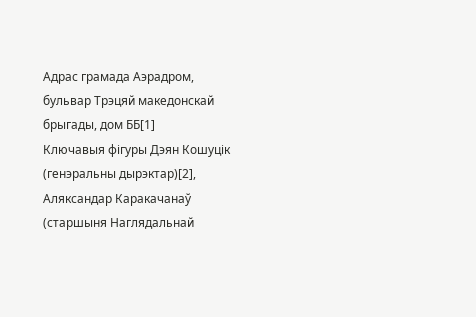Адрас грамада Аэрадром, бульвар Трэцяй македонскай брыгады, дом ББ[1]
Ключавыя фігуры Дэян Кошуцік (генэральны дырэктар)[2], Аляксандар Каракачанаў (старшыня Наглядальнай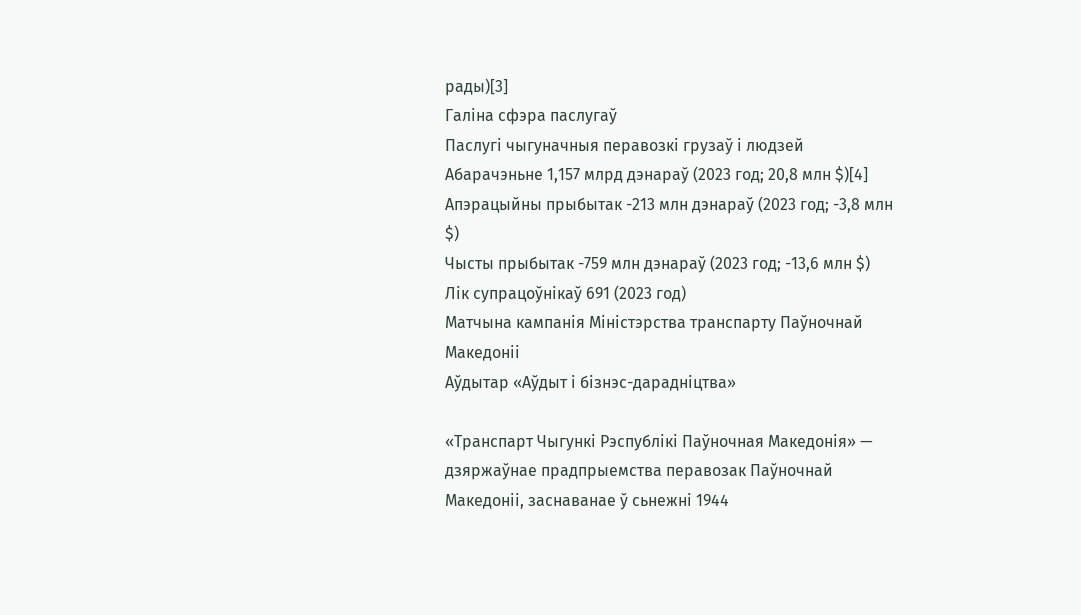рады)[3]
Галіна сфэра паслугаў
Паслугі чыгуначныя перавозкі грузаў і людзей
Абарачэньне 1,157 млрд дэнараў (2023 год; 20,8 млн $)[4]
Апэрацыйны прыбытак -213 млн дэнараў (2023 год; -3,8 млн $)
Чысты прыбытак -759 млн дэнараў (2023 год; -13,6 млн $)
Лік супрацоўнікаў 691 (2023 год)
Матчына кампанія Міністэрства транспарту Паўночнай Македоніі
Аўдытар «Аўдыт і бізнэс-дарадніцтва»

«Транспарт Чыгункі Рэспублікі Паўночная Македонія» — дзяржаўнае прадпрыемства перавозак Паўночнай Македоніі, заснаванае ў сьнежні 1944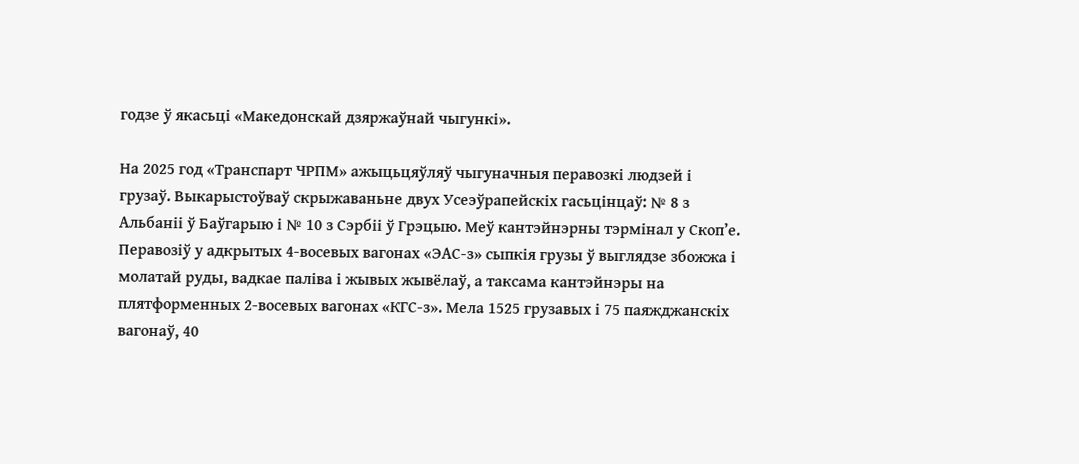годзе ў якасьці «Македонскай дзяржаўнай чыгункі».

На 2025 год «Транспарт ЧРПМ» ажыцьцяўляў чыгуначныя перавозкі людзей і грузаў. Выкарыстоўваў скрыжаваньне двух Усеэўрапейскіх гасьцінцаў: № 8 з Альбаніі ў Баўгарыю і № 10 з Сэрбіі ў Грэцыю. Меў кантэйнэрны тэрмінал у Скоп’е. Перавозіў у адкрытых 4-восевых вагонах «ЭАС-з» сыпкія грузы ў выглядзе збожжа і молатай руды, вадкае паліва і жывых жывёлаў, а таксама кантэйнэры на плятформенных 2-восевых вагонах «КГС-з». Мела 1525 грузавых і 75 паяжджанскіх вагонаў, 40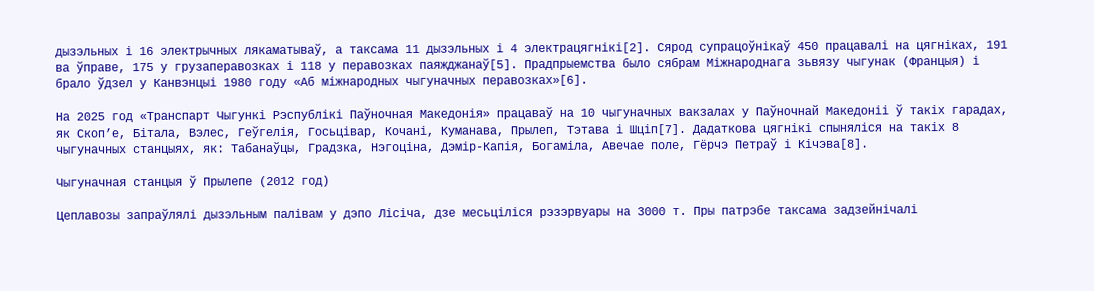дызэльных і 16 электрычных лякаматываў, а таксама 11 дызэльных і 4 электрацягнікі[2]. Сярод супрацоўнікаў 450 працавалі на цягніках, 191 ва ўправе, 175 у грузаперавозках і 118 у перавозках паяжджанаў[5]. Прадпрыемства было сябрам Міжнароднага зьвязу чыгунак (Францыя) і брало ўдзел у Канвэнцыі 1980 году «Аб міжнародных чыгуначных перавозках»[6].

На 2025 год «Транспарт Чыгункі Рэспублікі Паўночная Македонія» працаваў на 10 чыгуначных вакзалах у Паўночнай Македоніі ў такіх гарадах, як Скоп’е, Бітала, Вэлес, Геўгелія, Госьцівар, Кочані, Куманава, Прылеп, Тэтава і Шціп[7]. Дадаткова цягнікі спыняліся на такіх 8 чыгуначных станцыях, як: Табанаўцы, Градзка, Нэгоціна, Дэмір-Капія, Богаміла, Авечае поле, Гёрчэ Петраў і Кічэва[8].

Чыгуначная станцыя ў Прылепе (2012 год)

Цеплавозы запраўлялі дызэльным палівам у дэпо Лісіча, дзе месьціліся рэзэрвуары на 3000 т. Пры патрэбе таксама задзейнічалі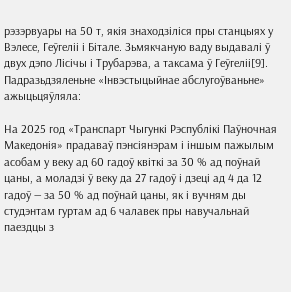рэзэрвуары на 50 т, якія знаходзіліся пры станцыях у Вэлесе, Геўгеліі і Бітале. Зьмякчаную ваду выдавалі ў двух дэпо Лісічы і Трубарэва, а таксама ў Геўгеліі[9]. Падразьдзяленьне «Інвэстыцыйнае абслугоўваньне» ажыцьцяўляла:

На 2025 год «Транспарт Чыгункі Рэспублікі Паўночная Македонія» прадаваў пэнсіянэрам і іншым пажылым асобам у веку ад 60 гадоў квіткі за 30 % ад поўнай цаны, а моладзі ў веку да 27 гадоў і дзеці ад 4 да 12 гадоў — за 50 % ад поўнай цаны, як і вучням ды студэнтам гуртам ад 6 чалавек пры навучальнай паездцы з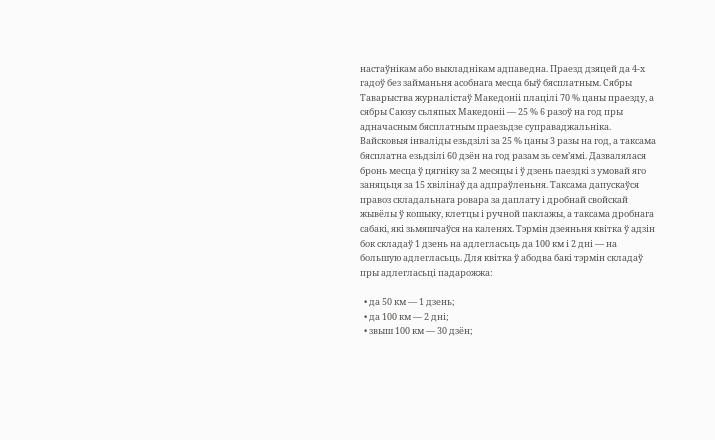настаўнікам або выкладнікам адпаведна. Праезд дзяцей да 4-х гадоў без займаньня асобнага месца быў бясплатным. Сябры Таварыства журналістаў Македоніі плацілі 70 % цаны праезду, а сябры Саюзу сьляпых Македоніі — 25 % 6 разоў на год пры адначасным бясплатным праезьдзе суправаджальніка. Вайсковыя інваліды езьдзілі за 25 % цаны 3 разы на год, а таксама бясплатна езьдзілі 60 дзён на год разам зь сем’ямі. Дазвалялася бронь месца ў цягніку за 2 месяцы і ў дзень паездкі з умовай яго заняцьця за 15 хвілінаў да адпраўленьня. Таксама дапускаўся правоз складальнага ровара за даплату і дробнай свойскай жывёлы ў кошыку, клетцы і ручной паклажы, а таксама дробнага сабакі, які зьмяшчаўся на каленях. Тэрмін дзеяньня квітка ў адзін бок складаў 1 дзень на адлегласьць да 100 км і 2 дні — на большую адлегласьць. Для квітка ў абодва бакі тэрмін складаў пры адлегласьці падарожжа:

  • да 50 км — 1 дзень;
  • да 100 км — 2 дні;
  • звыш 100 км — 30 дзён;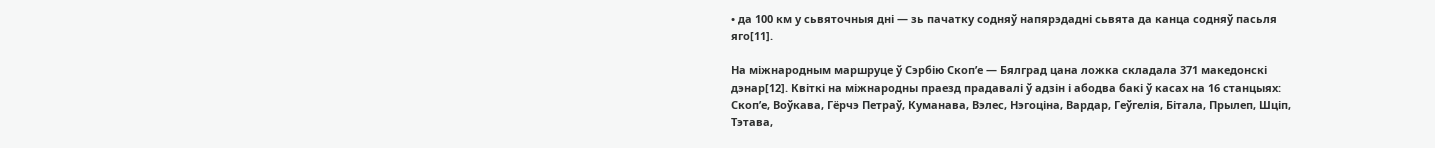• да 100 км у сьвяточныя дні — зь пачатку содняў напярэдадні сьвята да канца содняў пасьля яго[11].

На міжнародным маршруце ў Сэрбію Скоп’е — Бялград цана ложка складала 371 македонскі дэнар[12]. Квіткі на міжнародны праезд прадавалі ў адзін і абодва бакі ў касах на 16 станцыях: Скоп’е, Воўкава, Гёрчэ Петраў, Куманава, Вэлес, Нэгоціна, Вардар, Геўгелія, Бітала, Прылеп, Шціп, Тэтава,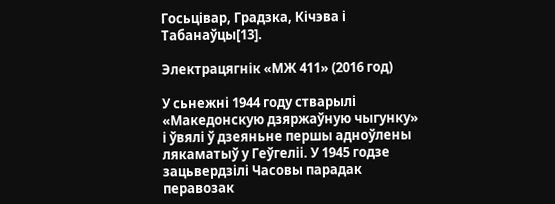Госьцівар, Градзка, Кічэва і Табанаўцы[13].

Электрацягнік «МЖ 411» (2016 год)

У сьнежні 1944 году стварылі «Македонскую дзяржаўную чыгунку» і ўвялі ў дзеяньне першы адноўлены лякаматыў у Геўгеліі. У 1945 годзе зацьвердзілі Часовы парадак перавозак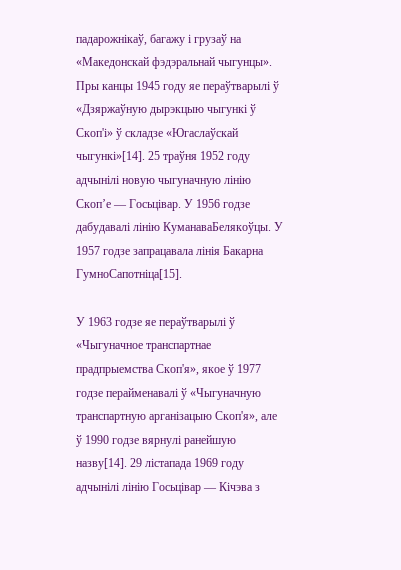падарожнікаў, багажу і грузаў на «Македонскай фэдэральнай чыгунцы». Пры канцы 1945 году яе пераўтварылі ў «Дзяржаўную дырэкцыю чыгункі ў Скоп'і» ў складзе «Югаслаўскай чыгункі»[14]. 25 траўня 1952 году адчынілі новую чыгуначную лінію Скоп’е — Госьцівар. У 1956 годзе дабудавалі лінію КуманаваБелякоўцы. У 1957 годзе запрацавала лінія Бакарна ГумноСапотніца[15].

У 1963 годзе яе пераўтварылі ў «Чыгуначное транспартнае прадпрыемства Скоп'я», якое ў 1977 годзе перайменавалі ў «Чыгуначную транспартную арганізацыю Скоп'я», але ў 1990 годзе вярнулі ранейшую назву[14]. 29 лістапада 1969 году адчынілі лінію Госьцівар — Кічэва з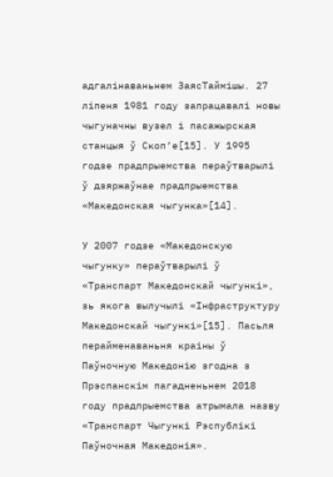адгалінаваньнем ЗаясТаймішы. 27 ліпеня 1981 году запрацавалі новы чыгуначны вузел і пасажырская станцыя ў Скоп’е[15]. У 1995 годзе прадпрыемства пераўтварылі ў дзяржаўнае прадпрыемства «Македонская чыгунка»[14].

У 2007 годзе «Македонскую чыгунку» пераўтварылі ў «Транспарт Македонскай чыгункі», зь якога вылучылі «Інфраструктуру Македонскай чыгункі»[15]. Пасьля перайменаваньня краіны ў Паўночную Македонію згодна з Прэспанскім пагадненьнем 2018 году прадпрыемства атрымала назву «Транспарт Чыгункі Рэспублікі Паўночная Македонія».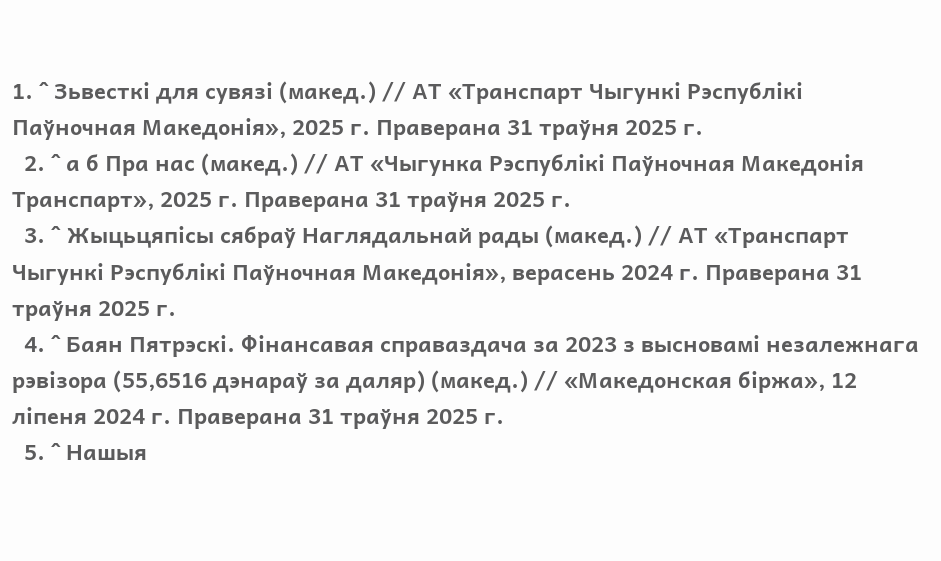1. ^ Зьвесткі для сувязі (макед.) // АТ «Транспарт Чыгункі Рэспублікі Паўночная Македонія», 2025 г. Праверана 31 траўня 2025 г.
  2. ^ а б Пра нас (макед.) // АТ «Чыгунка Рэспублікі Паўночная Македонія Транспарт», 2025 г. Праверана 31 траўня 2025 г.
  3. ^ Жыцьцяпісы сябраў Наглядальнай рады (макед.) // АТ «Транспарт Чыгункі Рэспублікі Паўночная Македонія», верасень 2024 г. Праверана 31 траўня 2025 г.
  4. ^ Баян Пятрэскі. Фінансавая справаздача за 2023 з высновамі незалежнага рэвізора (55,6516 дэнараў за даляр) (макед.) // «Македонская біржа», 12 ліпеня 2024 г. Праверана 31 траўня 2025 г.
  5. ^ Нашыя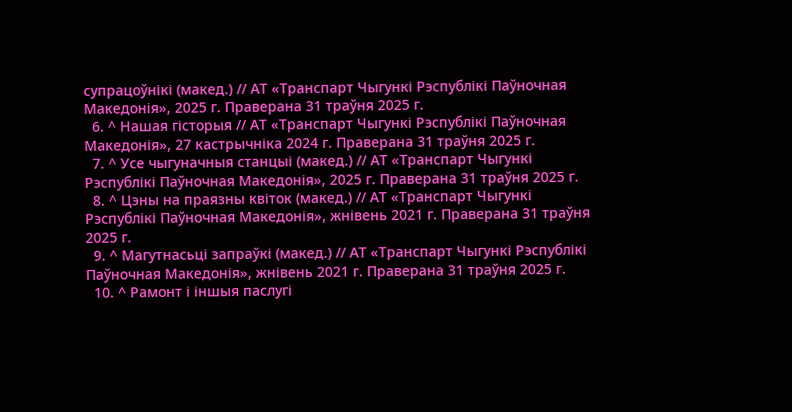супрацоўнікі (макед.) // АТ «Транспарт Чыгункі Рэспублікі Паўночная Македонія», 2025 г. Праверана 31 траўня 2025 г.
  6. ^ Нашая гісторыя // АТ «Транспарт Чыгункі Рэспублікі Паўночная Македонія», 27 кастрычніка 2024 г. Праверана 31 траўня 2025 г.
  7. ^ Усе чыгуначныя станцыі (макед.) // АТ «Транспарт Чыгункі Рэспублікі Паўночная Македонія», 2025 г. Праверана 31 траўня 2025 г.
  8. ^ Цэны на праязны квіток (макед.) // АТ «Транспарт Чыгункі Рэспублікі Паўночная Македонія», жнівень 2021 г. Праверана 31 траўня 2025 г.
  9. ^ Магутнасьці запраўкі (макед.) // АТ «Транспарт Чыгункі Рэспублікі Паўночная Македонія», жнівень 2021 г. Праверана 31 траўня 2025 г.
  10. ^ Рамонт і іншыя паслугі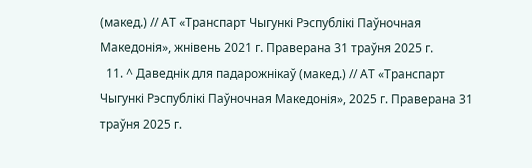(макед.) // АТ «Транспарт Чыгункі Рэспублікі Паўночная Македонія», жнівень 2021 г. Праверана 31 траўня 2025 г.
  11. ^ Даведнік для падарожнікаў (макед.) // АТ «Транспарт Чыгункі Рэспублікі Паўночная Македонія», 2025 г. Праверана 31 траўня 2025 г.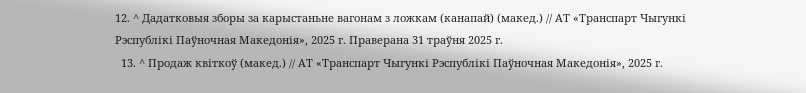12. ^ Дадатковыя зборы за карыстаньне вагонам з ложкам (канапай) (макед.) // АТ «Транспарт Чыгункі Рэспублікі Паўночная Македонія», 2025 г. Праверана 31 траўня 2025 г.
  13. ^ Продаж квіткоў (макед.) // АТ «Транспарт Чыгункі Рэспублікі Паўночная Македонія», 2025 г.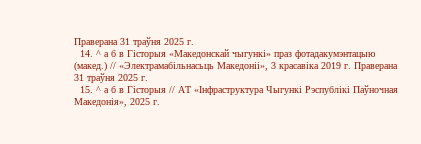Праверана 31 траўня 2025 г.
  14. ^ а б в Гісторыя «Македонскай чыгункі» праз фотадакумэнтацыю (макед.) // «Электрамабільнасьць Македоніі», 3 красавіка 2019 г. Праверана 31 траўня 2025 г.
  15. ^ а б в Гісторыя // АТ «Інфраструктура Чыгункі Рэспублікі Паўночная Македонія», 2025 г.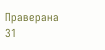Праверана 31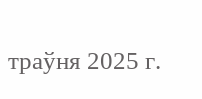траўня 2025 г.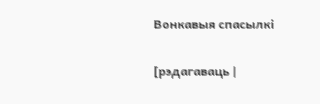Вонкавыя спасылкі

[рэдагаваць |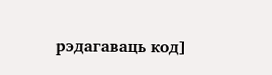рэдагаваць код]